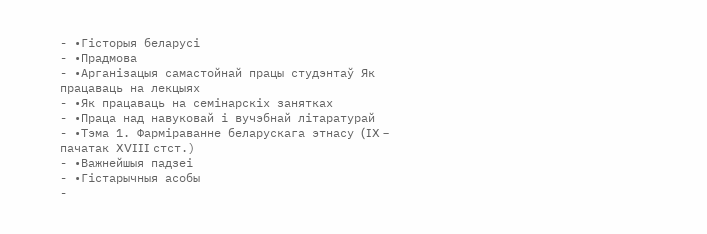- •Гісторыя беларусі
- •Прадмова
- •Арганізацыя самастойнай працы студэнтаў Як працаваць на лекцыях
- •Як працаваць на семінарскіх занятках
- •Праца над навуковай і вучэбнай літаратурай
- •Тэма 1. Фарміраванне беларускага этнасу (IX – пачатак XVIII стст.)
- •Важнейшыя падзеі
- •Гістарычныя асобы
-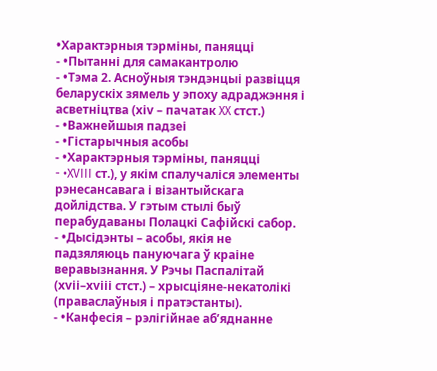•Характэрныя тэрміны, паняцці
- •Пытанні для самакантролю
- •Тэма 2. Асноўныя тэндэнцыі развіцця беларускіх зямель у эпоху адраджэння і асветніцтва (хіv – пачатак XX стст.)
- •Важнейшыя падзеі
- •Гістарычныя асобы
- •Характэрныя тэрміны, паняцці
- •XVIII ст.), у якім спалучаліся элементы рэнесансавага і візантыйскага дойлідства. У гэтым стылі быў перабудаваны Полацкі Сафійскі сабор.
- •Дысідэнты – асобы, якія не падзяляюць пануючага ў краіне веравызнання. У Рэчы Паспалітай (хvіі–хvііі стст.) – хрысціяне-некатолікі (праваслаўныя і пратэстанты).
- •Канфесія – рэлігійнае аб’яднанне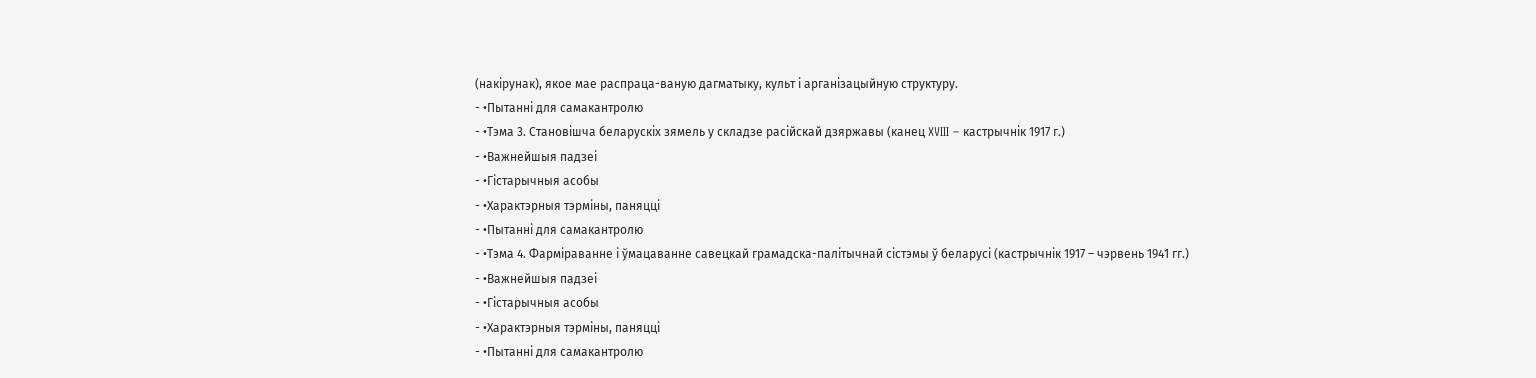(накірунак), якое мае распраца-ваную дагматыку, культ і арганізацыйную структуру.
- •Пытанні для самакантролю
- •Тэма 3. Становішча беларускіх зямель у складзе расійскай дзяржавы (канец XVIII – кастрычнік 1917 г.)
- •Важнейшыя падзеі
- •Гістарычныя асобы
- •Характэрныя тэрміны, паняцці
- •Пытанні для самакантролю
- •Тэма 4. Фарміраванне і ўмацаванне савецкай грамадска-палітычнай сістэмы ў беларусі (кастрычнік 1917 – чэрвень 1941 гг.)
- •Важнейшыя падзеі
- •Гістарычныя асобы
- •Характэрныя тэрміны, паняцці
- •Пытанні для самакантролю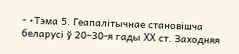- •Тэма 5. Геапалітычнае становішча беларусі ў 20–30-я гады XX ст. Заходняя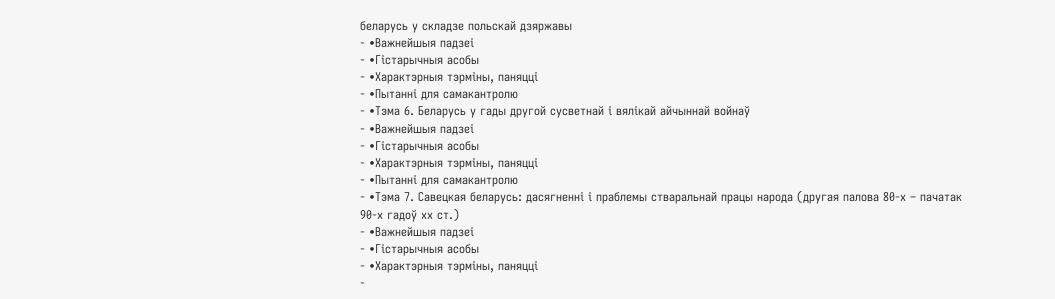беларусь у складзе польскай дзяржавы
- •Важнейшыя падзеі
- •Гістарычныя асобы
- •Характэрныя тэрміны, паняцці
- •Пытанні для самакантролю
- •Тэма 6. Беларусь у гады другой сусветнай і вялікай айчыннай войнаў
- •Важнейшыя падзеі
- •Гістарычныя асобы
- •Характэрныя тэрміны, паняцці
- •Пытанні для самакантролю
- •Тэма 7. Савецкая беларусь: дасягненні і праблемы стваральнай працы народа (другая палова 80-х – пачатак 90-х гадоў хх ст.)
- •Важнейшыя падзеі
- •Гістарычныя асобы
- •Характэрныя тэрміны, паняцці
-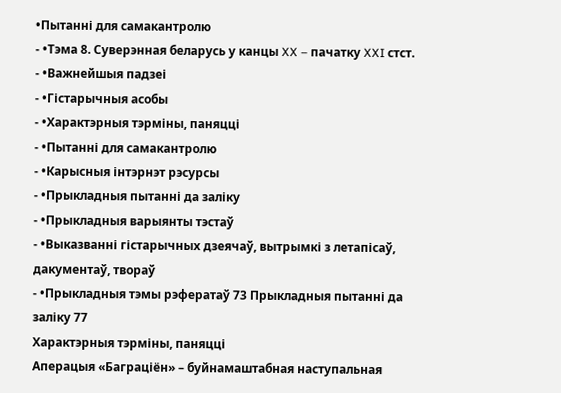•Пытанні для самакантролю
- •Тэма 8. Суверэнная беларусь у канцы XX – пачатку XXI стст.
- •Важнейшыя падзеі
- •Гістарычныя асобы
- •Характэрныя тэрміны, паняцці
- •Пытанні для самакантролю
- •Карысныя інтэрнэт рэсурсы
- •Прыкладныя пытанні да заліку
- •Прыкладныя варыянты тэстаў
- •Выказванні гістарычных дзеячаў, вытрымкі з летапісаў, дакументаў, твораў
- •Прыкладныя тэмы рэфератаў 73 Прыкладныя пытанні да заліку 77
Характэрныя тэрміны, паняцці
Аперацыя «Баграціён» – буйнамаштабная наступальная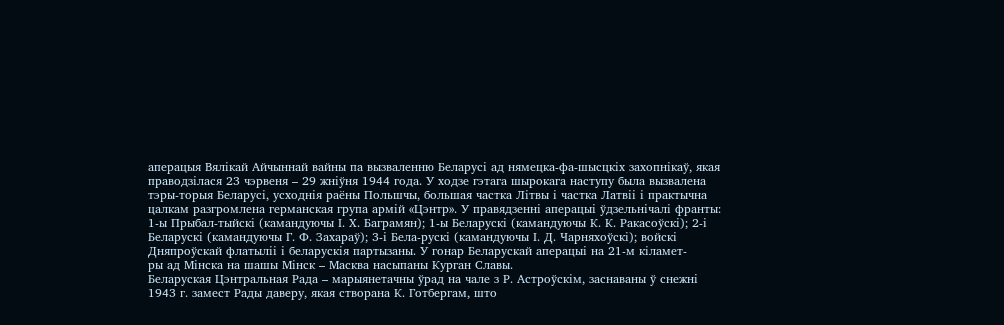аперацыя Вялікай Айчыннай вайны па вызваленню Беларусі ад нямецка-фа-шысцкіх захопнікаў, якая праводзілася 23 чэрвеня – 29 жніўня 1944 года. У ходзе гэтага шырокага наступу была вызвалена тэры-торыя Беларусі, усходнія раёны Польшчы, большая частка Літвы і частка Латвіі і практычна цалкам разгромлена германская група армій «Цэнтр». У правядзенні аперацыі ўдзельнічалі франты: 1-ы Прыбал-тыйскі (камандуючы І. Х. Баграмян); 1-ы Беларускі (камандуючы К. К. Ракасоўскі); 2-і Беларускі (камандуючы Г. Ф. Захараў); 3-і Бела-рускі (камандуючы І. Д. Чарняхоўскі); войскі Дняпроўскай флатыліі і беларускія партызаны. У гонар Беларускай аперацыі на 21-м кіламет-
ры ад Мінска на шашы Мінск – Масква насыпаны Курган Славы.
Беларуская Цэнтральная Рада – марыянетачны ўрад на чале з Р. Астроўскім, заснаваны ў снежні 1943 г. замест Рады даверу, якая створана К. Готбергам, што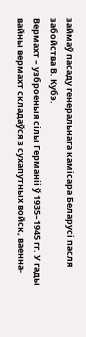займаў пасаду генеральнага камісара Беларусі пасля забойства В. Кубэ.
Вермахт – узброеныя сілы Германіі ў 1935–1945 гг. У гады вайны вермахт складаўся з сухапутных войск, ваенна-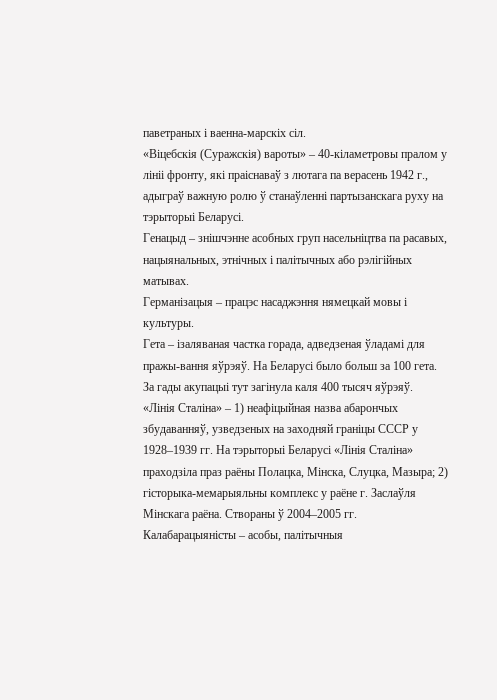паветраных і ваенна-марскіх сіл.
«Віцебскія (Суражскія) вароты» – 40-кіламетровы пралом у лініі фронту, які праіснаваў з лютага па верасень 1942 г., адыграў важную ролю ў станаўленні партызанскага руху на тэрыторыі Беларусі.
Генацыд – знішчэнне асобных груп насельніцтва па расавых, нацыянальных, этнічных і палітычных або рэлігійных матывах.
Германізацыя – працэс насаджэння нямецкай мовы і культуры.
Гета – ізаляваная частка горада, адведзеная ўладамі для пражы-вання яўрэяў. На Беларусі было больш за 100 гета. За гады акупацыі тут загінула каля 400 тысяч яўрэяў.
«Лінія Сталіна» – 1) неафіцыйная назва абарончых збудаванняў, узведзеных на заходняй граніцы СССР у 1928–1939 гг. На тэрыторыі Беларусі «Лінія Сталіна» праходзіла праз раёны Полацка, Мінска, Слуцка, Мазыра; 2) гісторыка-мемарыяльны комплекс у раёне г. Заслаўля Мінскага раёна. Створаны ў 2004–2005 гг.
Калабарацыяністы – асобы, палітычныя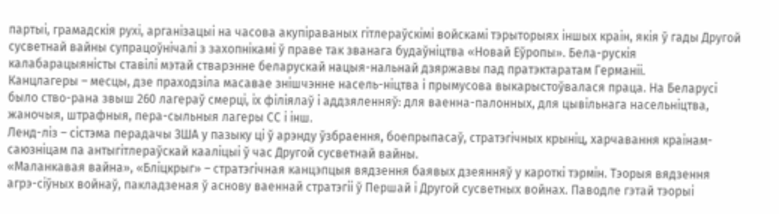партыі, грамадскія рухі, арганізацыі на часова акупіраваных гітлераўскімі войскамі тэрыторыях іншых краін, якія ў гады Другой сусветнай вайны супрацоўнічалі з захопнікамі ў праве так званага будаўніцтва «Новай Еўропы». Бела-рускія калабарацыяністы ставілі мэтай стварэнне беларускай нацыя-нальнай дзяржавы пад пратэктаратам Германіі.
Канцлагеры – месцы, дзе праходзіла масавае знішчэнне насель-ніцтва і прымусова выкарыстоўвалася праца. На Беларусі было ство-рана звыш 260 лагераў смерці, іх філіялаў і аддзяленняў: для ваенна-палонных, для цывільнага насельніцтва, жаночыя, штрафныя, пера-сыльныя лагеры СС і інш.
Ленд-ліз – сістэма перадачы ЗША у пазыку ці ў арэнду ўзбраення, боепрыпасаў, стратэгічных крыніц, харчавання краінам-саюзніцам па антыгітлераўскай кааліцыі ў час Другой сусветнай вайны.
«Маланкавая вайна», «Бліцкрыг» – стратэгічная канцэпцыя вядзення баявых дзеянняў у кароткі тэрмін. Тэорыя вядзення агрэ-сіўных войнаў, пакладзеная ў аснову ваеннай стратэгіі ў Першай і Другой сусветных войнах. Паводле гэтай тэорыі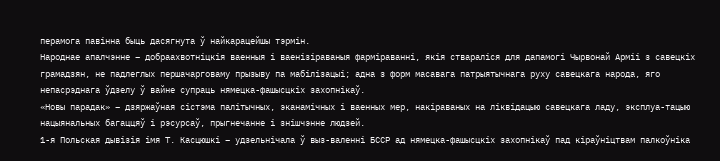перамога павінна быць дасягнута ў найкарацейшы тэрмін.
Народнае апалчэнне – добраахвотніцкія ваенныя і ваенізіраваныя фарміраванні, якія ствараліся для дапамогі Чырвонай Арміі з савецкіх грамадзян, не падлеглых першачарговаму прызыву па мабілізацыі; адна з форм масавага патрыятычнага руху савецкага народа, яго непасрэднага ўдзелу ў вайне супраць нямецка-фашысцкіх захопнікаў.
«Новы парадак» – дзяржаўная сістэма палітычных, эканамічных і ваенных мер, накіраваных на ліквідацыю савецкага ладу, эксплуа-тацыю нацыянальных багаццяў і рэсурсаў, прыгнечанне і знішчэнне людзей.
1-я Польская дывізія імя Т. Касцюшкі – удзельнічала ў выз-валенні БССР ад нямецка-фашысцкіх захопнікаў пад кіраўніцтвам палкоўніка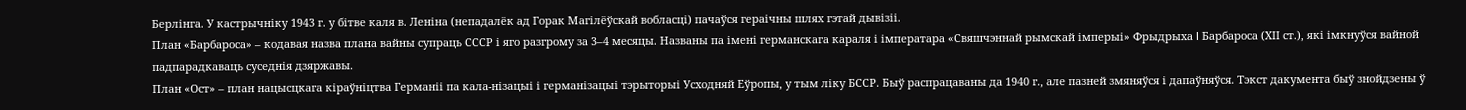Берлінга. У кастрычніку 1943 г. у бітве каля в. Леніна (непадалёк ад Горак Магілёўскай вобласці) пачаўся гераічны шлях гэтай дывізіі.
План «Барбароса» – кодавая назва плана вайны супраць СССР і яго разгрому за 3–4 месяцы. Названы па імені германскага караля і імператара «Свяшчэннай рымскай імперыі» Фрыдрыха I Барбароса (ХІІ ст.), які імкнуўся вайной падпарадкаваць суседнія дзяржавы.
План «Ост» – план нацысцкага кіраўніцтва Германіі па кала-нізацыі і германізацыі тэрыторыі Усходняй Еўропы, у тым ліку БССР. Быў распрацаваны да 1940 г., але пазней змяняўся і дапаўняўся. Тэкст дакумента быў знойдзены ў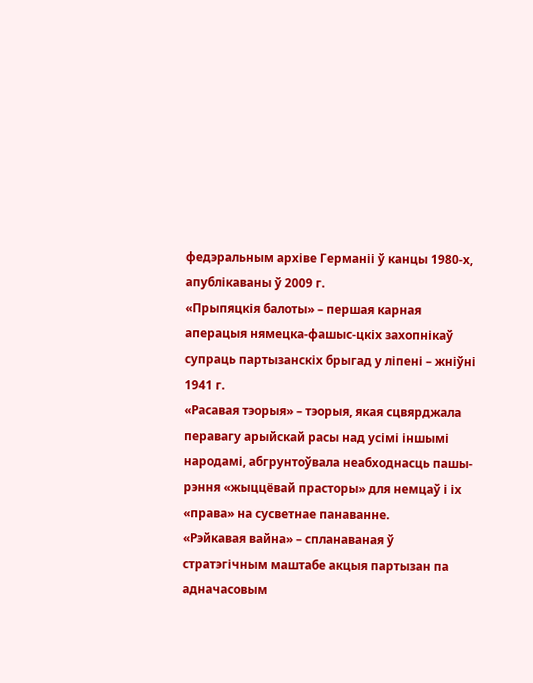федэральным архіве Германіі ў канцы 1980-х, апублікаваны ў 2009 г.
«Прыпяцкія балоты» – першая карная аперацыя нямецка-фашыс-цкіх захопнікаў супраць партызанскіх брыгад у ліпені – жніўні 1941 г.
«Расавая тэорыя» – тэорыя, якая сцвярджала перавагу арыйскай расы над усімі іншымі народамі, абгрунтоўвала неабходнасць пашы-рэння «жыццёвай прасторы» для немцаў і іх «права» на сусветнае панаванне.
«Рэйкавая вайна» – спланаваная ў стратэгічным маштабе акцыя партызан па адначасовым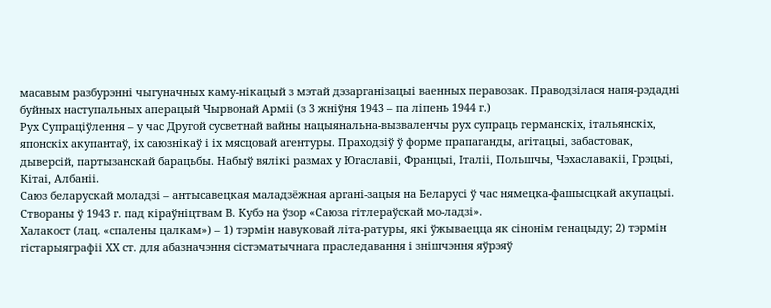масавым разбурэнні чыгуначных каму-нікацый з мэтай дэзарганізацыі ваенных перавозак. Праводзілася напя-рэдадні буйных наступальных аперацый Чырвонай Арміі (з 3 жніўня 1943 – па ліпень 1944 г.)
Рух Супраціўлення – у час Другой сусветнай вайны нацыянальна-вызваленчы рух супраць германскіх, італьянскіх, японскіх акупантаў, іх саюзнікаў і іх мясцовай агентуры. Праходзіў ў форме прапаганды, агітацыі, забастовак, дыверсій, партызанскай барацьбы. Набыў вялікі размах у Югаславіі, Францыі, Італіі, Польшчы, Чэхаславакіі, Грэцыі, Кітаі, Албаніі.
Саюз беларускай моладзі – антысавецкая маладзёжная аргані-зацыя на Беларусі ў час нямецка-фашысцкай акупацыі. Створаны ў 1943 г. пад кіраўніцтвам В. Кубэ на ўзор «Саюза гітлераўскай мо-ладзі».
Халакост (лац. «спалены цалкам») – 1) тэрмін навуковай літа-ратуры, які ўжываецца як сінонім генацыду; 2) тэрмін гістарыяграфіі ХХ ст. для абазначэння сістэматычнага праследавання і знішчэння яўрэяў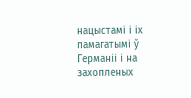нацыстамі і іх памагатымі ў Германіі і на захопленых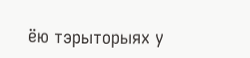ёю тэрыторыях у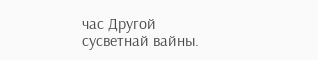час Другой сусветнай вайны.